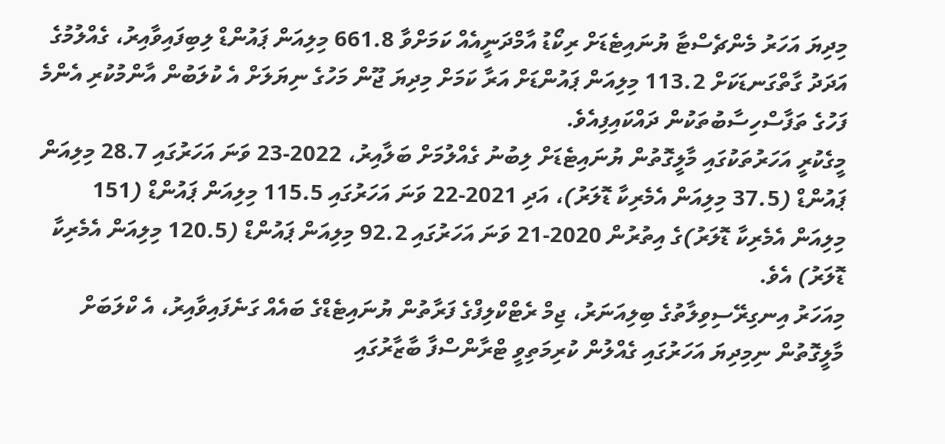މިދިޔަ އަހަރު މެންޗެސްޓާ ޔުނައިޓެޑަށް ރިކޯޑު އާމްދަނީއެއް ކަމަށްވާ 661.8 މިލިއަން ޕައުންޑް ލިބިފައިވާއިރު، ގެއްލުމުގެ އަދަދު ގާތްގަނޑަކަށް 113.2 މިލިއަން ޕައުންޑަށް އަރާ ކަމަށް މިދިޔަ ޖޫން މަހުގެ ނިޔަލަށް އެ ކުލަބުން އާންމުކުރި އެންމެ ފަހުގެ ތަފާސްހިސާބުތަކުން ދައްކައިފިއެވެ.
މީގެކުރީ އަހަރުތަކުގައި މާލީގޮތުން ޔުނައިޓެޑަށް ލިބުނު ގެއްލުމަށް ބަލާއިރު، 2022-23 ވަނަ އަހަރުގައި 28.7 މިލިއަން ޕައުންޑް (37.5 މިލިއަން އެމެރިކާ ޑޮލަރު)، އަދި 2021-22 ވަނަ އަހަރުގައި 115.5 މިލިއަން ޕައުންޑް (151 މިލިއަން އެމެރިކާ ޑޮލަރު)ގެ އިތުރުން 2020-21 ވަނަ އަހަރުގައި 92.2 މިލިއަން ޕައުންޑް (120.5 މިލިއަން އެމެރިކާ ޑޮލަރު) އެވެ.
މިއަހަރު އިނގިރޭސިވިލާތުގެ ބިލިއަނަރު، ޖިމް ރެޓްކްލިފްގެ ފަރާތުން ޔުނައިޓެޑްގެ ބައެއް ގަނެފައިވާއިރު، އެ ކްލަބަށް މާލީގޮތުން ނިމިދިޔަ އަހަރުގައި ގެއްލުން ކުރިމަތިވީ ޓްރާންސްފާ ބާޒާރުގައި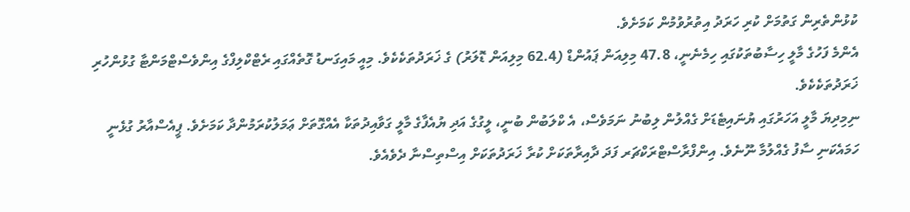ކުޅުންތެރިން ގަތުމަށް ކުރި ހަރަދު އިތުރުވުމުން ކަމަށެވެ.
އެންމެ ފަހުގެ މާލީ ހިސާބުތަކުގައި ހިމެނެނީ، 47.8 މިލިއަން ޕައުންޑް (62.4 މިލިއަން ޑޮލަރު) ގެ ޚަރަދުތަކެކެވެ. މިއީ މައިގަނޑު ގޮތެއްގައި ރެޓްކްލިފްގެ އިންވެސްޓްމަންޓާ ގުޅުންހުރި ޚަރަދުތަކެކެވެ.
ނިމިދިޔަ މާލީ އަހަރުގައި ޔުނައިޓެޑަށް ގެއްލުން ލިބުނު ނަމަވެސް، އެ ކްލަބުން ބުނީ، ލީގުގެ އަދި ޔުއެފާގެ މާލީ ގަވާއިދުތަކާ އެއްގޮތަށް ޢަމަލުކުރަމުންދާ ކަމަށެވެ. ޕީއެސްއާރު ގުޅެނީ ހަމައެކަނި ސާފު ގެއްލުމާ ނޫނެވެ. އިންފްރާސްޓްރަކްޗަރ ފަދަ ދާއިރާތަކަށް ކުރާ ޚަރަދުތަކަށް އިސްތިސްނާ ދެވެއެވެ.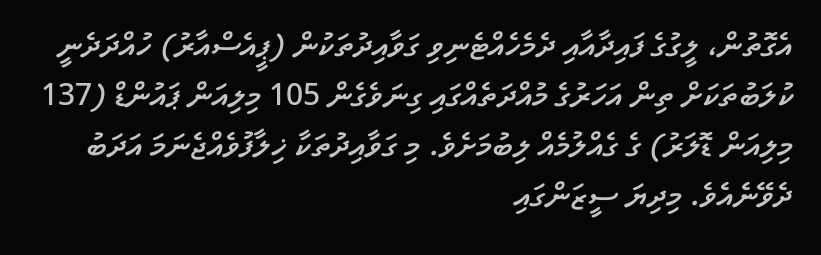އެގޮތުން، ލީގުގެ ފައިދާއާއި ދެމެހެއްޓެނިވި ގަވާއިދުތަކުން (ޕީއެސްއާރު) ހުއްދަދެނީ ކުލަބުތަކަށް ތިން އަހަރުގެ މުއްދަތެއްގައި ގިނަވެގެން 105 މިލިއަން ޕައުންޑް (137 މިލިއަން ޑޮލަރު) ގެ ގެއްލުމެއް ލިބުމަށެވެ. މި ގަވާއިދުތަކާ ޚިލާފުވެއްޖެނަމަ އަދަބު ދެވޭނެއެވެ. މިދިޔަ ސީޒަންގައި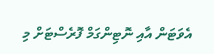އެވަޓަން އާއި ނޮޓިންގަމް ފޮރެސްޓަށް މި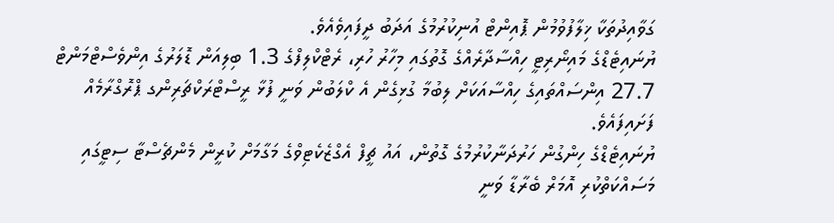ގަވާއިދުތަކާ ޚިލާފުވުމުން ޕޮއިންޓް އުނިކުރުމުގެ އަދަބު ދީފައިވެއެވެ.
ޔުނައިޓެޑްގެ މައިނޯރިޓީ ހިއްސާދާރެއްގެ ގޮތުގައި މިހާރު ހުރި، ރެޓްކްލިފްގެ 1.3 ބިލިއަން ޑޮލަރުގެ އިންވެސްޓްމަންޓް 27.7 އިންސައްތައިގެ ހިއްސާއަކަށް ލިބުމާ ގުޅިގެން އެ ކްލަބުން ވަނީ ފުޅާ ރީސްޓްރަކްޗަރިންގ ޕްރޮގްރާމެއް ފަށައިފައެވެ.
ޔުނައިޓެޑްގެ ހިންގުން ހަރުދަނާކުރުމުގެ ގޮތުން، އައު ޗީފް އެގްޒެކެޓިވްގެ މަގާމަށް ކުރީން މެންޗެސްޓާ ސިޓީގައި މަސައްކަތްކުރި އޮމަރް ބެރާޑާ ވަނީ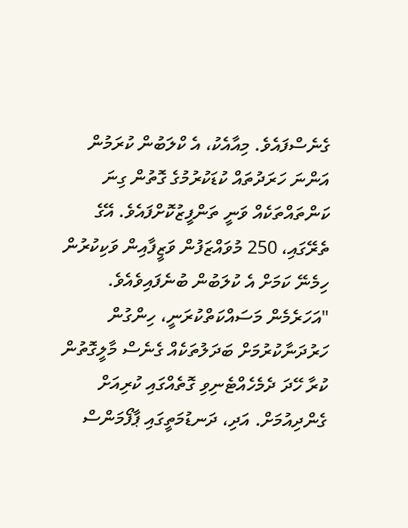ގެނެސްފައެވެ. މިއާއެކު، އެ ކްލަބުން ކުރަމުން އަންނަ ހަރަދުތައް ކުޑަކުރުމުގެ ގޮތުން ގިނަ ކަންތައްތަކެއް ވަނީ ތަންފީޒުކޮށްފައެވެ. އޭގެ ތެރޭގައި، 250 މުވައްޒަފުން ވަޒީފާއިން ވަކިކުރުން ހިމެނޭ ކަމަށް އެ ކުލަބުން ބުނެފައިވެއެވެ.
"އަހަރެމެން މަސައްކަތްކުރަނީ، ހިންގުން ހަރުދަނާކުރުމަށް ބަދަލުތަކެއް ގެނެސް މާލީގޮތުން ކުރާ ހޭދަ ދެމެހެއްޓެނިވި ގޮތެއްގައި ކުރިއަށް ގެންދިއުމަށް. އަދި، ދަނޑުމަތީގައި ޕާފޯމަންސް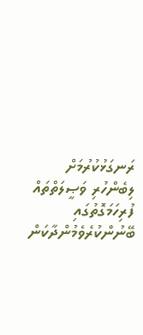ރަނގަޅުކުރުމަށް ލިބެންހުރި ވަޞީލަތްތައް ފުރިހަމަގޮތުގައި ބޭނުންކުރެވެމުންދާކަން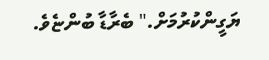ޔަގީންކުރުމަށް." ބެރާޑާ ބުންޏެވެ.